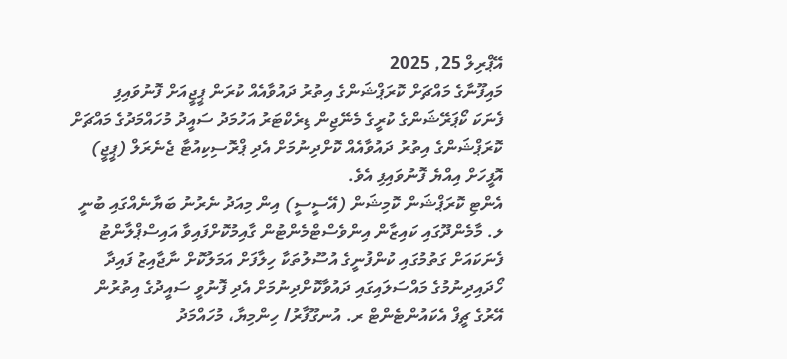އޭޕްރިލް 25, 2025
މައިފޫނާގެ މައްޗަށް ކޮރަޕްޝަންގެ އިތުރު ދައުވާއެއް ކުރަން ޕީޖީއަށް ފޮނުވައިފި
ފެނަކަ ކޯޕަރޭޝަންގެ ކުރީގެ މެނޭޖިން ޑިރެކްޓަރު އަހުމަދު ސައީދު މުހައްމަދުގެ މައްޗަށް ކޮރަޕްޝަންގެ އިތުރު ދައުވާއެއް ކޮށްދިނުމަށް އެދި ޕްރޮސިކިއުޓާ ޖެނެރަލް (ޕީޖީ) އޮފީހަށް އިއްޔެ ފޮނުވައިފި އެވެ.
އެންޓި ކޮރަޕްޝަން ކޮމިޝަން (އޭސީސީ) އިން މިއަދު ނެރުނު ބަޔާނެއްގައި ބުނީ ލ. މާމެންދޫގައި ކައިޒާން އިންވެސްޓްމެންޓުން ގާއިމުކޮށްފައިވާ އައިސްޕްލާންޓު ފެނަކައަށް ގަތުމުގައި ކުންފުނީގެ އުސޫލުތަކާ ހިލާފަށް އަމަލުކޮށް ނާޖާއިޒު ފައިދާ ހޯދައިދިނުމުގެ މައްސަލައިގައި ދައުވާކޮށްދިނުމަށް އެދި ފޮނުވީ ސައީދުގެ އިތުރުން އޭރުގެ ޗީފް އެކައުންޓެންޓް ރ. އުނގޫފާރު/ ހިންމިޔާ، މުހައްމަދު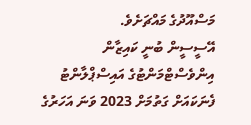މަސްއޫދުގެ މައްޗަށެވެ.
އޭސީސީން ބުނީ ކައިޒާން އިންވެސްޓްމަންޓުގެ އައިސްޕްލާންޓު ފެނަކައަށް ގަތުމަށް 2023 ވަނަ އަހަރުގެ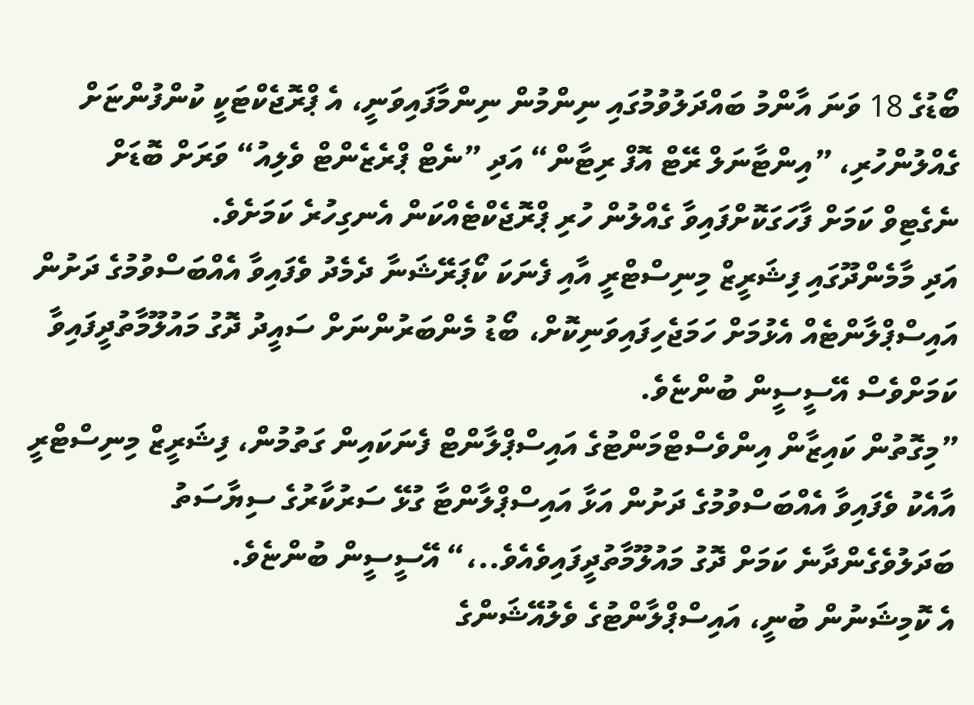ބޯޑުގެ 18 ވަނަ އާންމު ބައްދަލުވުމުގައި ނިންމުން ނިންމާފައިވަނީ، އެ ޕްރޮޖެކްޓަކީ ކުންފުންޏަށް ގެއްލުންހުރި، ”އިންޓާނަލް ރޭޓް އޮފް ރިޓާން“ އަދި ”ނެޓް ޕްރެޒެންޓް ވެލިއު“ ވަރަށް ބޮޑަށް ނެގެޓިވް ކަމަށް ފާހަގަކޮށްފައިވާ ގެއްލުން ހުރި ޕްރޮޖެކްޓެއްކަން އެނގިހުރެ ކަމަށެވެ.
އަދި މާމެންދޫގައި ފިޝަރީޒް މިނިސްޓްރީ އާއި ފެނަކަ ކޯޕަރޭޝަނާ ދެމެދު ވެފައިވާ އެއްބަސްވުމުގެ ދަށުން އައިސްޕްލާންޓެއް އެޅުމަށް ހަމަޖެހިފައިވަނިކޮށް، ބޯޑު މެންބަރުންނަށް ސައީދު ދޮގު މައުލޫމާތުދީފައިވާ ކަމަށްވެސް އޭސީސީން ބުންޏެވެ.
”މިގޮތުން ކައިޒާން އިންވެސްޓްމަންޓުގެ އައިސްޕްލާންޓް ފެނަކައިން ގަތުމުން، ފިޝަރީޒް މިނިސްޓްރީ އާއެކު ވެފައިވާ އެއްބަސްވުމުގެ ދަށުން އަޅާ އައިސްޕްލާންޓާ ގުޅޭ ސަރުކާރުގެ ސިޔާސަތު ބަދަލުވެގެންދާނެ ކަމަށް ދޮގު މައުލޫމާތުދީފައިވެއެވެ..،“ އޭސީސީން ބުންޏެވެ.
އެ ކޮމިޝަނުން ބުނީ، އައިސްޕްލާންޓުގެ ވެލުއޭޝަންގެ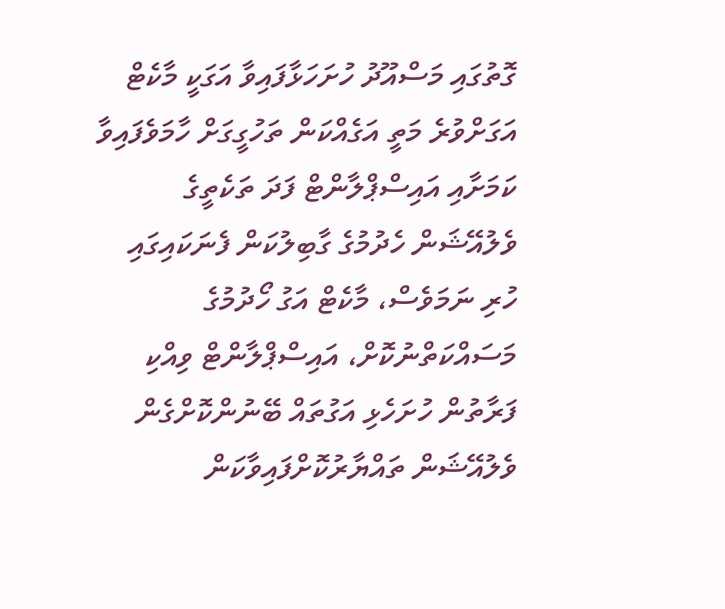ގޮތުގައި މަސްއޫދު ހުށަހަޅާފައިވާ އަގަކީ މާކެޓް އަގަށްވުރެ މަތީ އަގެއްކަން ތަހުގީގަށް ހާމަވެފައިވާ ކަމަށާއި އައިސްޕްލާންޓް ފަދަ ތަކެތީގެ ވެލުއޭޝަން ހެދުމުގެ ގާބިލުކަން ފެނަކައިގައި ހުރި ނަމަވެސް، މާކެޓް އަގު ހޯދުމުގެ މަސައްކަތްނުކޮށް، އައިސްޕްލާންޓް ވިއްކި ފަރާތުން ހުށަހެޅި އަގުތައް ބޭނުންކޮށްގެން ވެލުއޭޝަން ތައްޔާރުކޮށްފައިވާކަން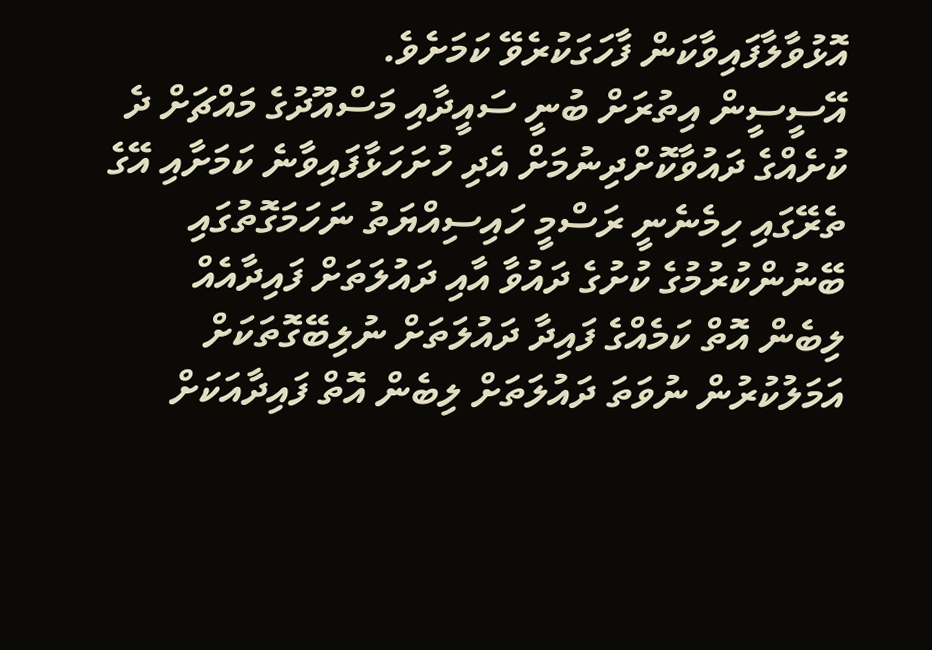އޮޅުވާލާފައިވާކަން ފާހަގަކުރެވޭ ކަމަށެވެ.
އޭސީސީން އިތުރަށް ބުނީ ސައީދާއި މަސްއޫދުގެ މައްޗަށް ދެ ކުށެއްގެ ދައުވާކޮށްދިނުމަށް އެދި ހުށަހަޅާފައިވާނެ ކަމަށާއި އޭގެ ތެރޭގައި ހިމެނެނީ ރަސްމީ ހައިސިއްޔަތު ނަހަމަގޮތުގައި ބޭނުންކުރުމުގެ ކުށުގެ ދައުވާ އާއި ދައުލަތަށް ފައިދާއެއް ލިބެން އޮތް ކަމެއްގެ ފައިދާ ދައުލަތަށް ނުލިބޭގޮތަކަށް އަމަލުކުރުން ނުވަތަ ދައުލަތަށް ލިބެން އޮތް ފައިދާއަކަށް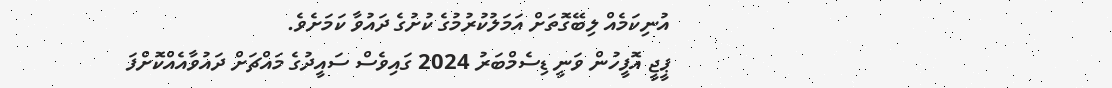އުނިކަމެއް ލިބޭގޮތަށް އަމަލުކުރުމުގެ ކުށުގެ ދައުވާ ކަމަށެވެ.
ޕީޖީ އޮފީހުން ވަނީ ޑިސެމްބަރު 2024 ގައިވެސް ސައީދުގެ މައްޗަށް ދައުވާއެއްކޮށްފަ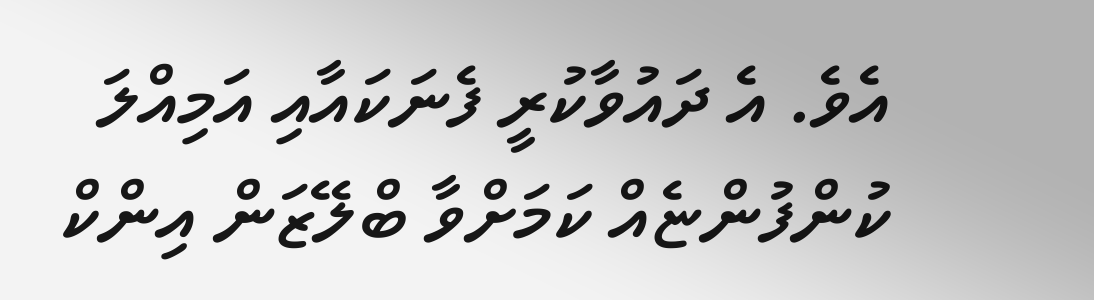އެވެ. އެ ދައުވާކުރީ ފެނަކައާއި އަމިއްލަ ކުންފުންޏެއް ކަމަށްވާ ބްލޭޒަން އިންކް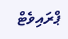ޕްރައިވެޓް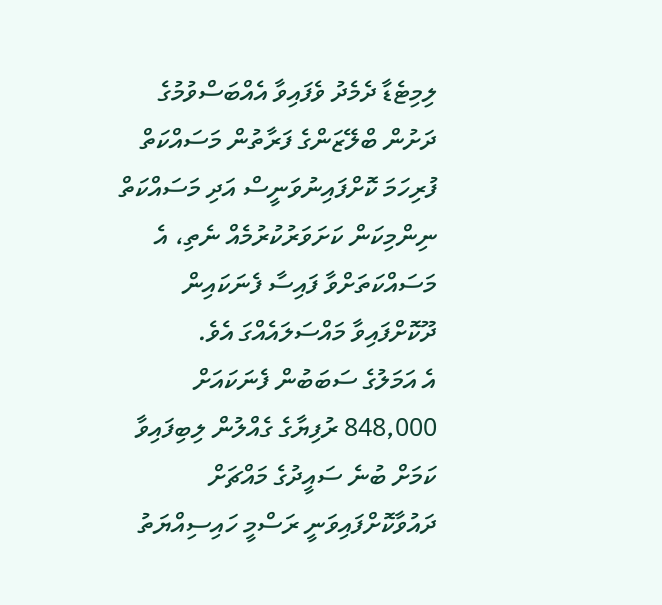ލިމިޓެޑާ ދެމެދު ވެފައިވާ އެއްބަސްވުމުގެ ދަށުން ބްލޭޒަންގެ ފަރާތުން މަސައްކަތް ފުރިހަމަ ކޮށްފައިނުވަނީސް އަދި މަސައްކަތް ނިންމިކަން ކަށަވަރުކުރުމެއް ނެތި، އެ މަސައްކަތަށްވާ ފައިސާ ފެނަކައިން ދޫކޮށްފައިވާ މައްސަލައެއްގަ އެވެ.
އެ އަމަލުގެ ސަބަބުން ފެނަކައަށް 848,000 ރުފިޔާގެ ގެއްލުން ލިބިފައިވާ ކަމަށް ބުނެ ސައީދުގެ މައްޗަށް ދައުވާކޮށްފައިވަނީ ރަސްމީ ހައިސިއްޔަތު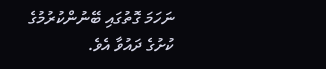ނަހަމަ ގޮތުގައި ބޭނުންކުރުމުގެ ކުށުގެ ދައުވާ އެވެ.